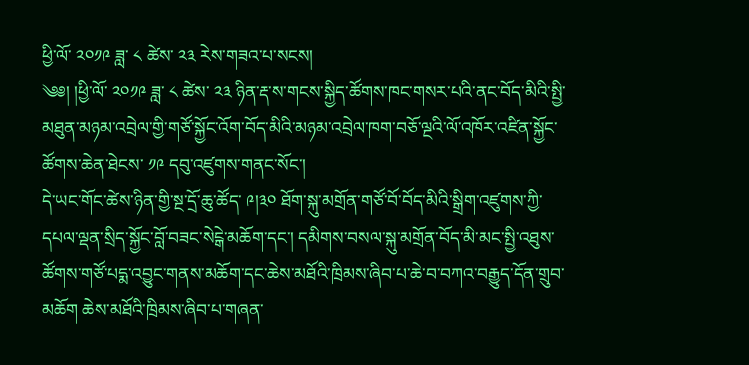ཕྱི་ལོ་ ༢༠༡༩ ཟླ་ ༨ ཚེས་ ༢༣ རེས་གཟའ་པ་སངས།
༄༅། །ཕྱི་ལོ་ ༢༠༡༩ ཟླ་ ༨ ཚེས་ ༢༣ ཉིན་རྡ་ས་གངས་སྐྱིད་ཚོགས་ཁང་གསར་པའི་ནང་བོད་མིའི་སྤྱི་མཐུན་མཉམ་འབྲེལ་གྱི་གཙོ་སྐྱོང་འོག་བོད་མིའི་མཉམ་འབྲེལ་ཁག་བཅོ་ལྔའི་ལོ་འཁོར་འཛིན་སྐྱོང་ཚོགས་ཆེན་ཐེངས་ ༡༩ དབུ་འཛུགས་གནང་སོང་།
དེ་ཡང་གོང་ཚེས་ཉིན་གྱི་སྔ་དྲོ་ཆུ་ཚོད་ ༩།༣༠ ཐོག་སྐུ་མགྲོན་གཙོ་བོ་བོད་མིའི་སྒྲིག་འཛུགས་ཀྱི་དཔལ་ལྡན་སྲིད་སྐྱོང་བློ་བཟང་སེངྒེ་མཆོག་དང་། དམིགས་བསལ་སྐུ་མགྲོན་བོད་མི་མང་སྤྱི་འཐུས་ཚོགས་གཙོ་པདྨ་འབྱུང་གནས་མཆོག་དང་ཆེས་མཐོའི་ཁྲིམས་ཞིབ་པ་ཆེ་བ་བཀའ་བརྒྱུད་དོན་གྲུབ་མཆོག ཆེས་མཐོའི་ཁྲིམས་ཞིབ་པ་གཞན་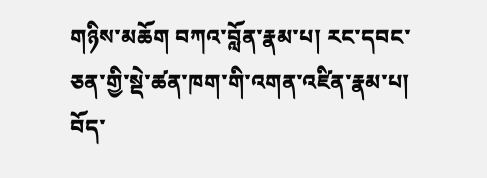གཉིས་མཆོག བཀའ་བློན་རྣམ་པ། རང་དབང་ཅན་གྱི་སྡེ་ཚན་ཁག་གི་འགན་འཛིན་རྣམ་པ། བོད་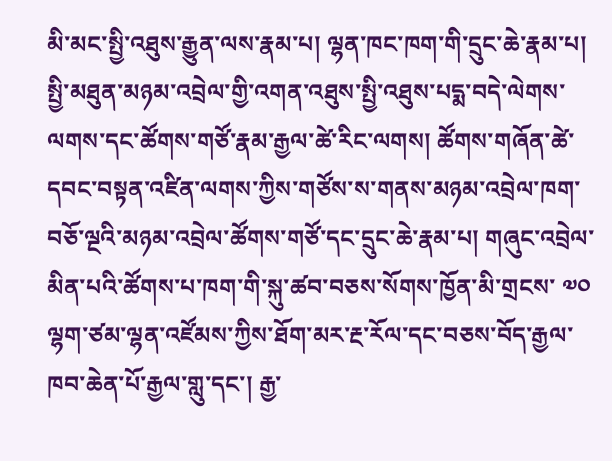མི་མང་སྤྱི་འཐུས་རྒྱུན་ལས་རྣམ་པ། ལྷན་ཁང་ཁག་གི་དྲུང་ཆེ་རྣམ་པ།
སྤྱི་མཐུན་མཉམ་འབྲེལ་གྱི་འགན་འཐུས་སྤྱི་འཐུས་པདྨ་བདེ་ལེགས་ལགས་དང་ཚོགས་གཙོ་རྣམ་རྒྱལ་ཚེ་རིང་ལགས། ཚོགས་གཞོན་ཚེ་དབང་བསྟན་འཛིན་ལགས་ཀྱིས་གཙོས་ས་གནས་མཉམ་འབྲེལ་ཁག་བཅོ་ལྔའི་མཉམ་འབྲེལ་ཚོགས་གཙོ་དང་དྲུང་ཆེ་རྣམ་པ། གཞུང་འབྲེལ་མིན་པའི་ཚོགས་པ་ཁག་གི་སྐུ་ཚབ་བཅས་སོགས་ཁྱོན་མི་གྲངས་ ༧༠ ལྷག་ཙམ་ལྷན་འཛོམས་ཀྱིས་ཐོག་མར་རྔ་རོལ་དང་བཅས་བོད་རྒྱལ་ཁབ་ཆེན་པོ་རྒྱལ་གླུ་དང་། རྒྱ་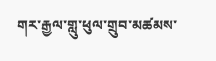གར་རྒྱལ་གླུ་ཕུལ་གྲུབ་མཚམས་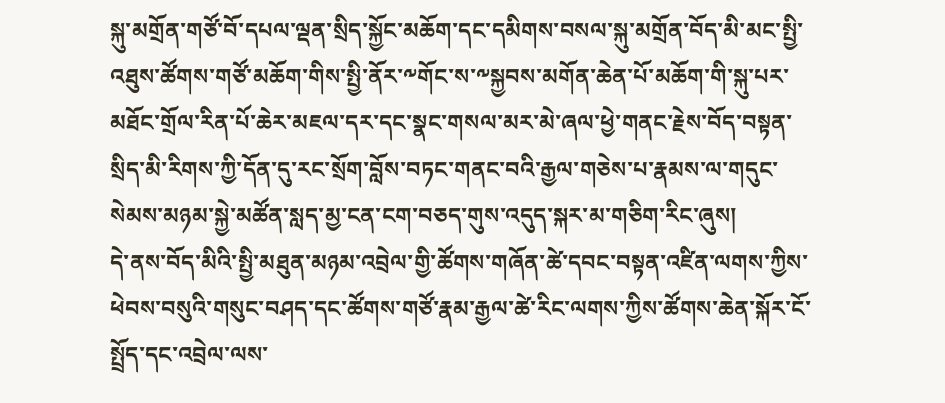སྐུ་མགྲོན་གཙོ་བོ་དཔལ་ལྡན་སྲིད་སྐྱོང་མཆོག་དང་དམིགས་བསལ་སྐུ་མགྲོན་བོད་མི་མང་སྤྱི་འཐུས་ཚོགས་གཙོ་མཆོག་གིས་སྤྱི་ནོར་༸གོང་ས་༸སྐྱབས་མགོན་ཆེན་པོ་མཆོག་གི་སྐུ་པར་མཐོང་གྲོལ་རིན་པོ་ཆེར་མཇལ་དར་དང་སྣང་གསལ་མར་མེ་ཞལ་ཕྱེ་གནང་རྗེས་བོད་བསྟན་སྲིད་མི་རིགས་ཀྱི་དོན་དུ་རང་སྲོག་བློས་བཏང་གནང་བའི་རྒྱལ་གཅེས་པ་རྣམས་ལ་གདུང་སེམས་མཉམ་སྐྱེ་མཚོན་སླད་མྱ་ངན་ངག་བཅད་གུས་འདུད་སྐར་མ་གཅིག་རིང་ཞུས།
དེ་ནས་བོད་མིའི་སྤྱི་མཐུན་མཉམ་འབྲེལ་གྱི་ཚོགས་གཞོན་ཚེ་དབང་བསྟན་འཛིན་ལགས་ཀྱིས་ཕེབས་བསུའི་གསུང་བཤད་དང་ཚོགས་གཙོ་རྣམ་རྒྱལ་ཚེ་རིང་ལགས་ཀྱིས་ཚོགས་ཆེན་སྐོར་ངོ་སྤྲོད་དང་འབྲེལ་ལས་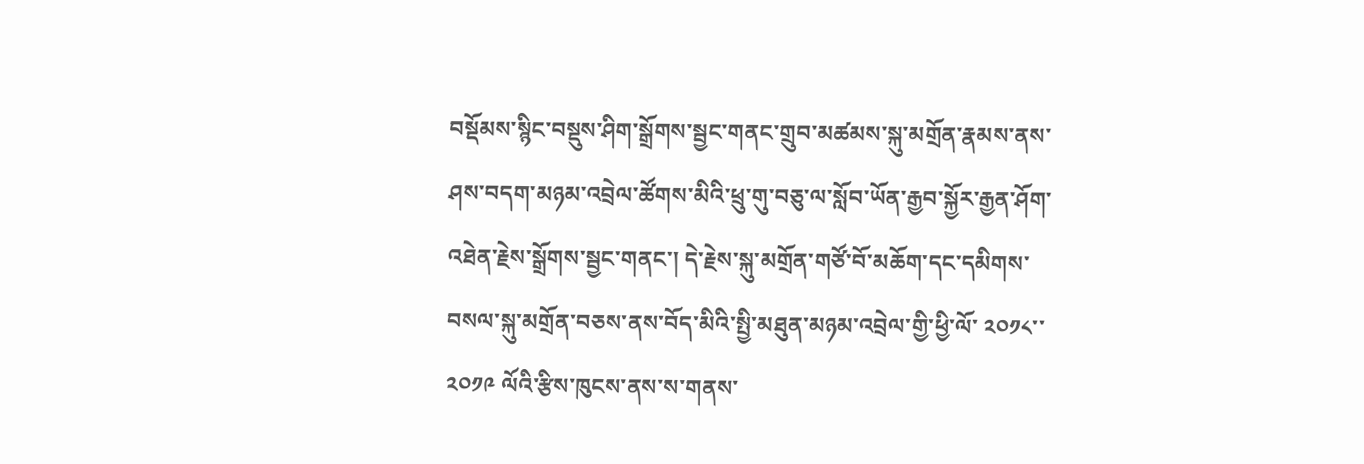བསྡོམས་སྙིང་བསྡུས་ཤིག་སྒྲོགས་སྦྱང་གནང་གྲུབ་མཚམས་སྐུ་མགྲོན་རྣམས་ནས་ཤས་བདག་མཉམ་འབྲེལ་ཚོགས་མིའི་ཕྲུ་གུ་བཅུ་ལ་སློབ་ཡོན་རྒྱབ་སྐྱོར་རྒྱན་ཤོག་འཐེན་རྗེས་སྒྲོགས་སྦྱང་གནང་། དེ་རྗེས་སྐུ་མགྲོན་གཙོ་བོ་མཆོག་དང་དམིགས་བསལ་སྐུ་མགྲོན་བཅས་ནས་བོད་མིའི་སྤྱི་མཐུན་མཉམ་འབྲེལ་གྱི་ཕྱི་ལོ་ ༢༠༡༨་་༢༠༡༩ ལོའི་རྩིས་ཁུངས་ནས་ས་གནས་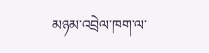མཉམ་འབྲེལ་ཁག་ལ་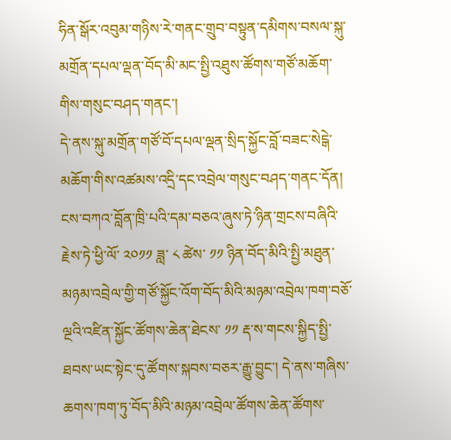ཧིན་སྒོར་འབུམ་གཉིས་རེ་གནང་གྲུབ་བསྟུན་དམིགས་བསལ་སྐུ་མགྲོན་དཔལ་ལྡན་བོད་མི་མང་སྤྱི་འཐུས་ཚོགས་གཙོ་མཆོག་གིས་གསུང་བཤད་གནང་།
དེ་ནས་སྐུ་མགྲོན་གཙོ་བོ་དཔལ་ལྡན་སྲིད་སྐྱོང་བློ་བཟང་སེངྒེ་མཆོག་གིས་འཚམས་འདྲི་དང་འབྲེལ་གསུང་བཤད་གནང་དོན། ངས་བཀའ་བློན་ཁྲི་པའི་དམ་བཅའ་ཞུས་ཏེ་ཉིན་གྲངས་བཞིའི་རྗེས་ཏེ་ཕྱི་ལོ་ ༢༠༡༡ ཟླ་ ༨ ཚེས་ ༡༡ ཉིན་བོད་མིའི་སྤྱི་མཐུན་མཉམ་འབྲེལ་གྱི་གཙོ་སྐྱོང་འོག་བོད་མིའི་མཉམ་འབྲེལ་ཁག་བཅོ་ལྔའི་འཛིན་སྐྱོང་ཚོགས་ཆེན་ཐེངས་ ༡༡ རྡ་ས་གངས་སྐྱིད་སྤྱི་ཐབས་ཡང་སྟེང་དུ་ཚོགས་སྐབས་བཅར་རྒྱུ་བྱུང་། དེ་ནས་གཞིས་ཆགས་ཁག་ཏུ་བོད་མིའི་མཉམ་འབྲེལ་ཚོགས་ཆེན་ཚོགས་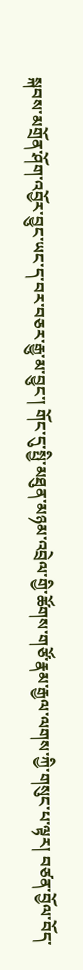སྐབས་མགྲོན་ཤོག་འབྱོར་བྱུང་ཡང་ད་བར་བཅར་རྒྱུ་མ་བྱུང་། གོང་དུ་སྤྱི་མཐུན་མཉམ་འབྲེལ་གྱི་ཚོགས་གཙོ་རྣམ་རྒྱལ་ལགས་ཀྱི་གསུང་པ་ལྟར། བཙན་བྱོལ་བོད་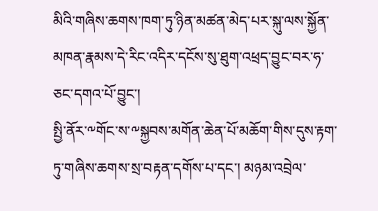མིའི་གཞིས་ཆགས་ཁག་ཏུ་ཉིན་མཚན་མེད་པར་སྐུ་ལས་སྐྱོན་མཁན་རྣམས་དེ་རིང་འདིར་དངོས་སུ་ཐུག་འཕྲད་བྱུང་བར་ཧ་ཅང་དགའ་པོ་བྱུང་།
སྤྱི་ནོར་༸གོང་ས་༸སྐྱབས་མགོན་ཆེན་པོ་མཆོག་གིས་དུས་རྟག་ཏུ་གཞིས་ཆགས་སྲ་བརྟན་དགོས་པ་དང་། མཉམ་འབྲེལ་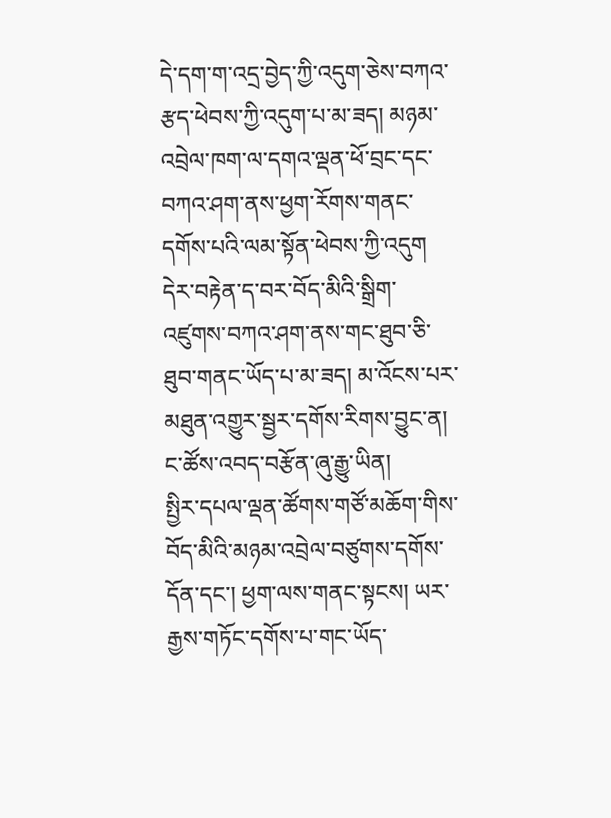དེ་དག་ག་འདྲ་བྱེད་ཀྱི་འདུག་ཅེས་བཀའ་རྩད་ཕེབས་ཀྱི་འདུག་པ་མ་ཟད། མཉམ་འབྲེལ་ཁག་ལ་དགའ་ལྡན་ཕོ་བྲང་དང་བཀའ་ཤག་ནས་ཕྱག་རོགས་གནང་དགོས་པའི་ལམ་སྟོན་ཕེབས་ཀྱི་འདུག དེར་བརྟེན་ད་བར་བོད་མིའི་སྒྲིག་འཛུགས་བཀའ་ཤག་ནས་གང་ཐུབ་ཅི་ཐུབ་གནང་ཡོད་པ་མ་ཟད། མ་འོངས་པར་མཐུན་འགྱུར་སྦྱར་དགོས་རིགས་བྱུང་ན། ང་ཚོས་འབད་བརྩོན་ཞུ་རྒྱུ་ཡིན།
སྤྱིར་དཔལ་ལྡན་ཚོགས་གཙོ་མཆོག་གིས་བོད་མིའི་མཉམ་འབྲེལ་བཙུགས་དགོས་དོན་དང་། ཕྱག་ལས་གནང་སྟངས། ཡར་རྒྱས་གཏོང་དགོས་པ་གང་ཡོད་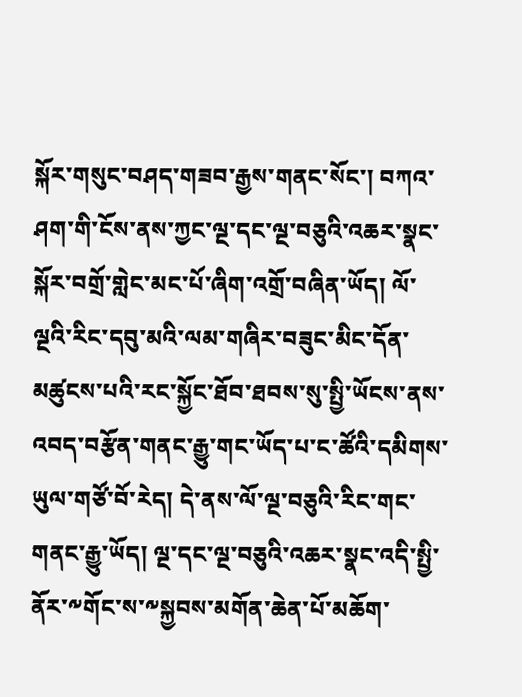སྐོར་གསུང་བཤད་གཟབ་རྒྱས་གནང་སོང་། བཀའ་ཤག་གི་ངོས་ནས་ཀྱང་ལྔ་དང་ལྔ་བཅུའི་འཆར་སྣང་སྐོར་བགྲོ་གླེང་མང་པོ་ཞིག་འགྲོ་བཞིན་ཡོད། ལོ་ལྔའི་རིང་དབུ་མའི་ལམ་གཞིར་བཟུང་མིང་དོན་མཚུངས་པའི་རང་སྐྱོང་ཐོབ་ཐབས་སུ་སྤྱི་ཡོངས་ནས་འབད་བརྩོན་གནང་རྒྱུ་གང་ཡོད་པ་ང་ཚོའི་དམིགས་ཡུལ་གཙོ་བོ་རེད། དེ་ནས་ལོ་ལྔ་བཅུའི་རིང་གང་གནང་རྒྱུ་ཡོད། ལྔ་དང་ལྔ་བཅུའི་འཆར་སྣང་འདི་སྤྱི་ནོར་༸གོང་ས་༸སྐྱབས་མགོན་ཆེན་པོ་མཆོག་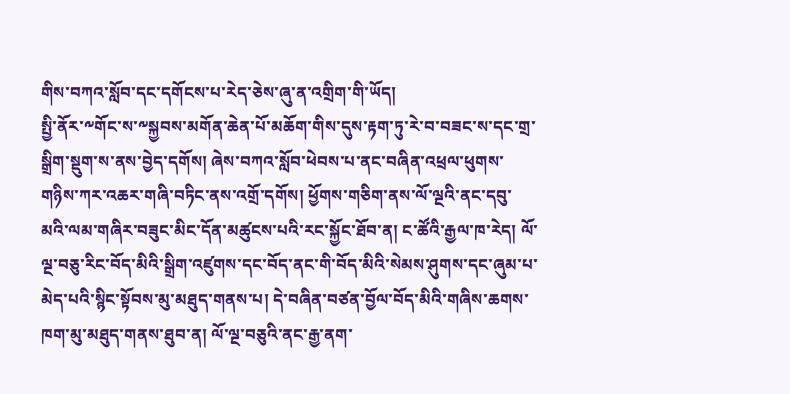གིས་བཀའ་སློབ་དང་དགོངས་པ་རེད་ཅེས་ཞུ་ན་འགྲིག་གི་ཡོད།
སྤྱི་ནོར་༸གོང་ས་༸སྐྱབས་མགོན་ཆེན་པོ་མཆོག་གིས་དུས་རྟག་ཏུ་རེ་བ་བཟང་ས་དང་གྲ་སྒྲིག་སྡུག་ས་ནས་བྱེད་དགོས། ཞེས་བཀའ་སློབ་ཕེབས་པ་ནང་བཞིན་འཕྲལ་ཕུགས་གཉིས་ཀར་འཆར་གཞི་བཏིང་ནས་འགྲོ་དགོས། ཕྱོགས་གཅིག་ནས་ལོ་ལྔའི་ནང་དབུ་མའི་ལམ་གཞིར་བཟུང་མིང་དོན་མཚུངས་པའི་རང་སྐྱོང་ཐོབ་ན། ང་ཚོའི་རྒྱལ་ཁ་རེད། ལོ་ལྔ་བཅུ་རིང་བོད་མིའི་སྒྲིག་འཛུགས་དང་བོད་ནང་གི་བོད་མིའི་སེམས་ཤུགས་དང་ཞུམ་པ་མེད་པའི་སྙིང་སྟོབས་མུ་མཐུད་གནས་པ། དེ་བཞིན་བཙན་བྱོལ་བོད་མིའི་གཞིས་ཆགས་ཁག་མུ་མཐུད་གནས་ཐུབ་ན། ལོ་ལྔ་བཅུའི་ནང་རྒྱ་ནག་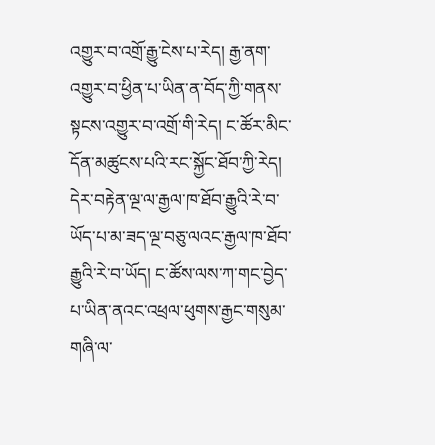འགྱུར་བ་འགྲོ་རྒྱུ་ངེས་པ་རེད། རྒྱ་ནག་འགྱུར་བ་ཕྱིན་པ་ཡིན་ན་བོད་ཀྱི་གནས་སྟངས་འགྱུར་བ་འགྲོ་གི་རེད། ང་ཚོར་མིང་དོན་མཚུངས་པའི་རང་སྐྱོང་ཐོབ་ཀྱི་རེད། དེར་བརྟེན་ལྔ་ལ་རྒྱལ་ཁ་ཐོབ་རྒྱུའི་རེ་བ་ཡོད་པ་མ་ཟད་ལྔ་བཅུ་ལའང་རྒྱལ་ཁ་ཐོབ་རྒྱུའི་རེ་བ་ཡོད། ང་ཚོས་ལས་ཀ་གང་བྱེད་པ་ཡིན་ནའང་འཕྲལ་ཕུགས་རྒྱང་གསུམ་གཞི་ལ་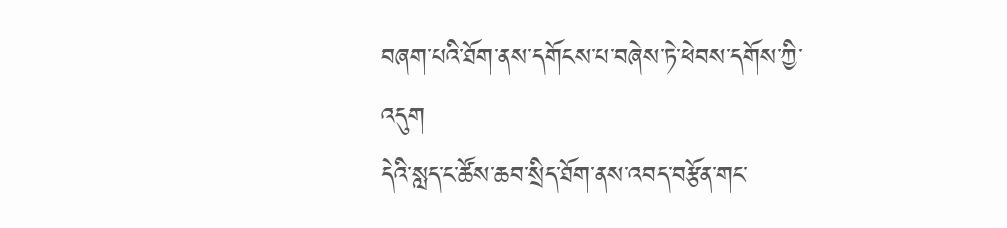བཞག་པའི་ཐོག་ནས་དགོངས་པ་བཞེས་ཏེ་ཕེབས་དགོས་ཀྱི་འདུག
དེའི་སླད་ང་ཚོས་ཆབ་སྲིད་ཐོག་ནས་འབད་བརྩོན་གང་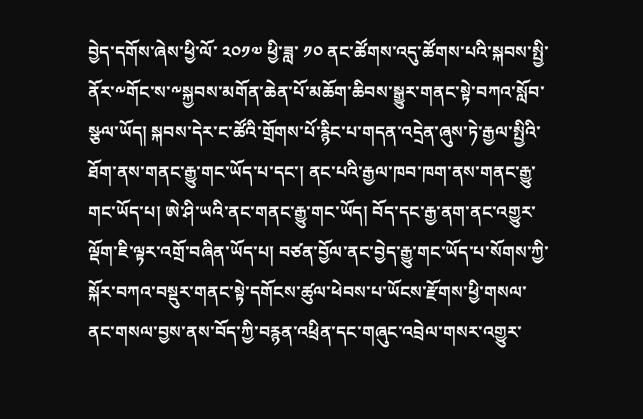བྱེད་དགོས་ཞེས་ཕྱི་ལོ་ ༢༠༡༧ ཕྱི་ཟླ་ ༡༠ ནང་ཚོགས་འདུ་ཚོགས་པའི་སྐབས་སྤྱི་ནོར་༸གོང་ས་༸སྐྱབས་མགོན་ཆེན་པོ་མཆོག་ཆིབས་སྒྱུར་གནང་སྟེ་བཀའ་སློབ་སྩལ་ཡོད། སྐབས་དེར་ང་ཚོའི་གྲོགས་པོ་རྙིང་པ་གདན་འདྲེན་ཞུས་ཏེ་རྒྱལ་སྤྱིའི་ཐོག་ནས་གནང་རྒྱུ་གང་ཡོད་པ་དང་། ནང་པའི་རྒྱལ་ཁབ་ཁག་ནས་གནང་རྒྱུ་གང་ཡོད་པ། ཨེ་ཤི་ཡའི་ནང་གནང་རྒྱུ་གང་ཡོད། བོད་དང་རྒྱ་ནག་ནང་འགྱུར་ལྡོག་ཇི་ལྟར་འགྲོ་བཞིན་ཡོད་པ། བཙན་བྱོལ་ནང་བྱེད་རྒྱུ་གང་ཡོད་པ་སོགས་ཀྱི་སྐོར་བཀའ་བསྡུར་གནང་སྟེ་དགོངས་ཚུལ་ཕེབས་པ་ཡོངས་རྫོགས་ཕྱི་གསལ་ནང་གསལ་བྱས་ནས་བོད་ཀྱི་བརྙན་འཕྲིན་དང་གཞུང་འབྲེལ་གསར་འགྱུར་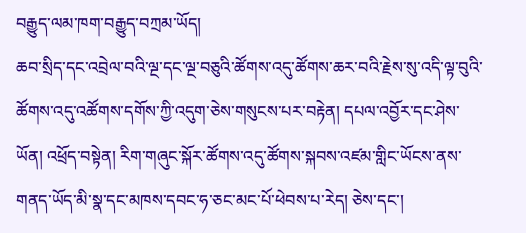བརྒྱུད་ལམ་ཁག་བརྒྱུད་བཀྲམ་ཡོད།
ཆབ་སྲིད་དང་འབྲེལ་བའི་ལྔ་དང་ལྔ་བཅུའི་ཚོགས་འདུ་ཚོགས་ཆར་བའི་རྗེས་སུ་འདི་ལྟ་བུའི་ཚོགས་འདུ་འཚོགས་དགོས་ཀྱི་འདུག་ཅེས་གསུངས་པར་བརྟེན། དཔལ་འབྱོར་དང་ཤེས་ཡོན། འཕྲོད་བསྟེན། རིག་གཞུང་སྐོར་ཚོགས་འདུ་ཚོགས་སྐབས་འཛམ་གླིང་ཡོངས་ནས་གནད་ཡོད་མི་སྣ་དང་མཁས་དབང་ཧ་ཅང་མང་པོ་ཕེབས་པ་རེད། ཅེས་དང་།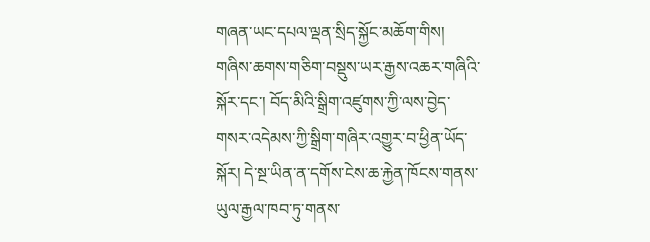གཞན་ཡང་དཔལ་ལྡན་སྲིད་སྐྱོང་མཆོག་གིས། གཞིས་ཆགས་གཅིག་བསྡུས་ཡར་རྒྱས་འཆར་གཞིའི་སྐོར་དང་། བོད་མིའི་སྒྲིག་འཛུགས་ཀྱི་ལས་བྱེད་གསར་འདེམས་ཀྱི་སྒྲིག་གཞིར་འགྱུར་བ་ཕྱིན་ཡོད་སྐོར། དེ་སྔ་ཡིན་ན་དགོས་ངེས་ཆ་རྐྱེན་ཁོངས་གནས་ཡུལ་རྒྱལ་ཁབ་ཏུ་གནས་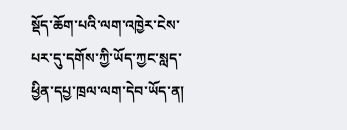སྡོད་ཆོག་པའི་ལག་འཁྱེར་ངེས་པར་དུ་དགོས་ཀྱི་ཡོད་ཀྱང་སླད་ཕྱིན་དཔྱ་ཁྲལ་ལག་དེབ་ཡོད་ན།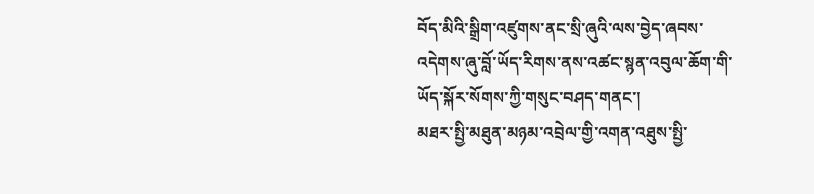བོད་མིའི་སྒྲིག་འཛུགས་ནང་སྲི་ཞུའི་ལས་བྱེད་ཞབས་འདེགས་ཞུ་བློ་ཡོད་རིགས་ནས་འཚང་སྙན་འབུལ་ཆོག་གི་ཡོད་སྐོར་སོགས་ཀྱི་གསུང་བཤད་གནང་།
མཐར་སྤྱི་མཐུན་མཉམ་འབྲེལ་གྱི་འགན་འཐུས་སྤྱི་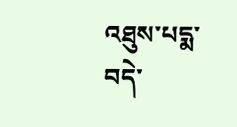འཐུས་པདྨ་བདེ་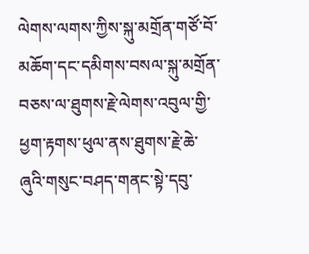ལེགས་ལགས་ཀྱིས་སྐུ་མགྲོན་གཙོ་བོ་མཆོག་དང་དམིགས་བསལ་སྐུ་མགྲོན་བཅས་ལ་ཐུགས་རྗེ་ལེགས་འབུལ་གྱི་ཕྱག་རྟགས་ཕུལ་ནས་ཐུགས་རྗེ་ཆེ་ཞུའི་གསུང་བཤད་གནང་སྟེ་དབུ་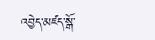འབྱེད་མཛད་སྒོ་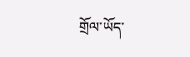གྲོལ་ཡོད་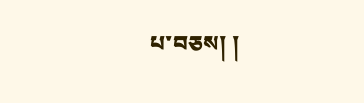པ་བཅས། །